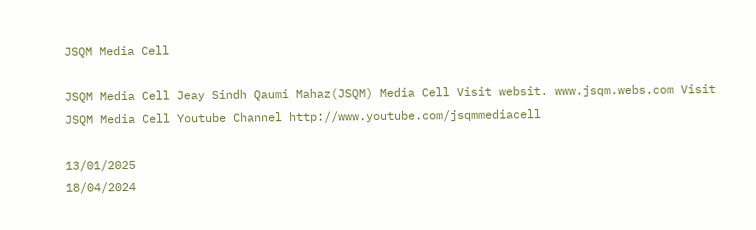JSQM Media Cell

JSQM Media Cell Jeay Sindh Qaumi Mahaz(JSQM) Media Cell Visit websit. www.jsqm.webs.com Visit JSQM Media Cell Youtube Channel http://www.youtube.com/jsqmmediacell

13/01/2025
18/04/2024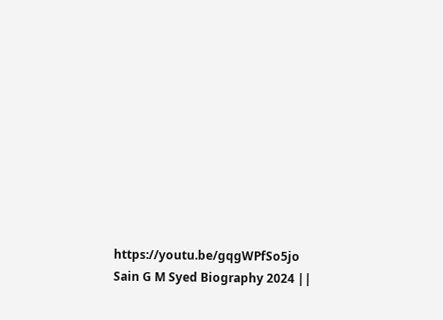https://youtu.be/gqgWPfSo5jo
Sain G M Syed Biography 2024 ||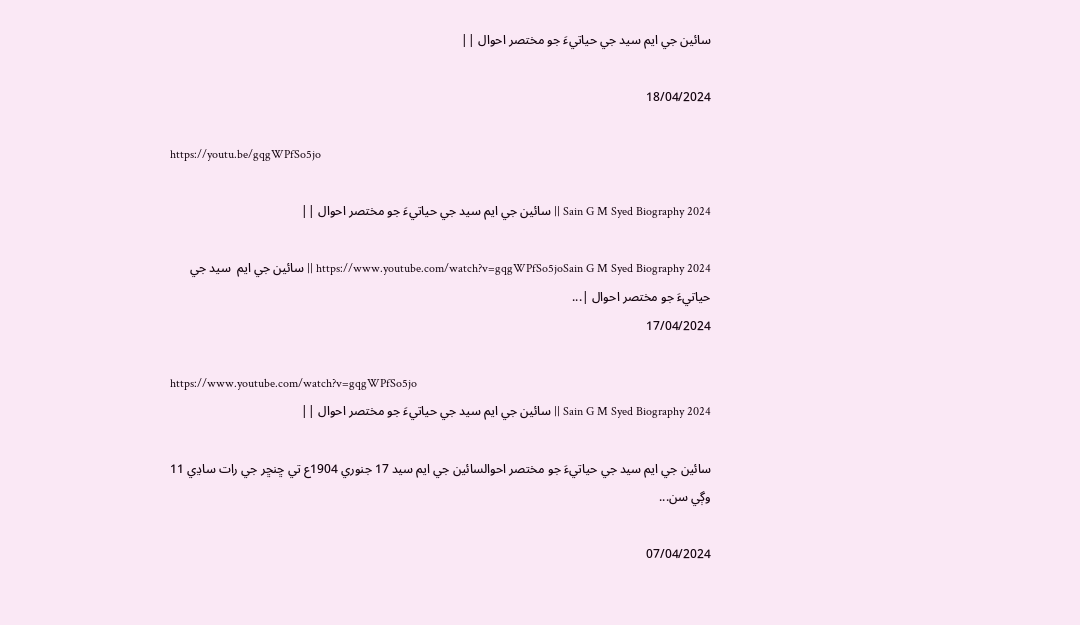سائين جي ايم سيد جي حياتيءَ جو مختصر احوال ||

18/04/2024

https://youtu.be/gqgWPfSo5jo

Sain G M Syed Biography 2024 || سائين جي ايم سيد جي حياتيءَ جو مختصر احوال ||

https://www.youtube.com/watch?v=gqgWPfSo5joSain G M Syed Biography 2024 || سائين جي ايم  سيد جي حياتيءَ جو مختصر احوال |...
17/04/2024

https://www.youtube.com/watch?v=gqgWPfSo5jo
Sain G M Syed Biography 2024 || سائين جي ايم سيد جي حياتيءَ جو مختصر احوال ||

سائين جي ايم سيد جي حياتيءَ جو مختصر احوالسائين جي ايم سيد 17 جنوري 1904ع تي ڇنڇر جي رات ساڍي 11 وڳي سن...

07/04/2024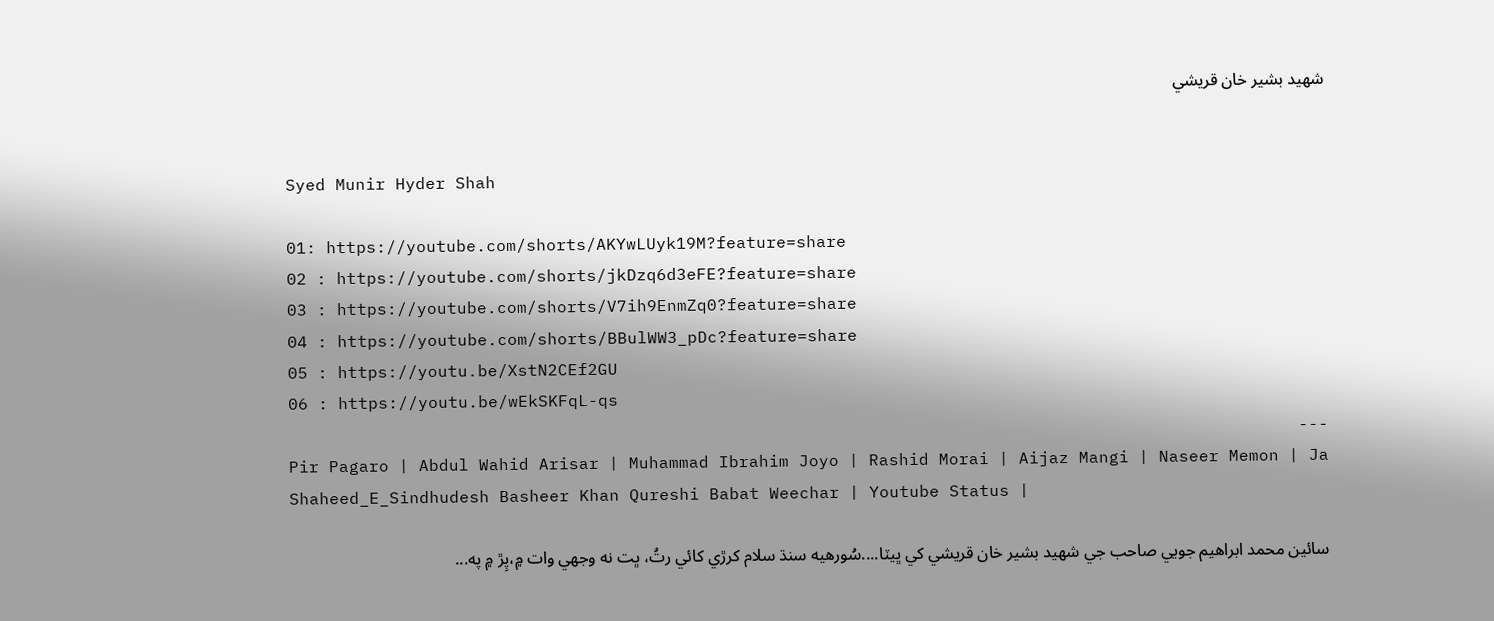شھيد بشير خان قريشي


Syed Munir Hyder Shah

01: https://youtube.com/shorts/AKYwLUyk19M?feature=share
02 : https://youtube.com/shorts/jkDzq6d3eFE?feature=share
03 : https://youtube.com/shorts/V7ih9EnmZq0?feature=share
04 : https://youtube.com/shorts/BBulWW3_pDc?feature=share
05 : https://youtu.be/XstN2CEf2GU
06 : https://youtu.be/wEkSKFqL-qs
---
Pir Pagaro | Abdul Wahid Arisar | Muhammad Ibrahim Joyo | Rashid Morai | Aijaz Mangi | Naseer Memon | Ja Shaheed_E_Sindhudesh Basheer Khan Qureshi Babat Weechar | Youtube Status |

سائين محمد ابراهيم جويي صاحب جي شهيد بشير خان قريشي کي ڀيٽا....سُورهيه سنڌ سلام کرڙي کائي رتُ، ڀت نه وجهي وات ۾،پِڙ ۾ په...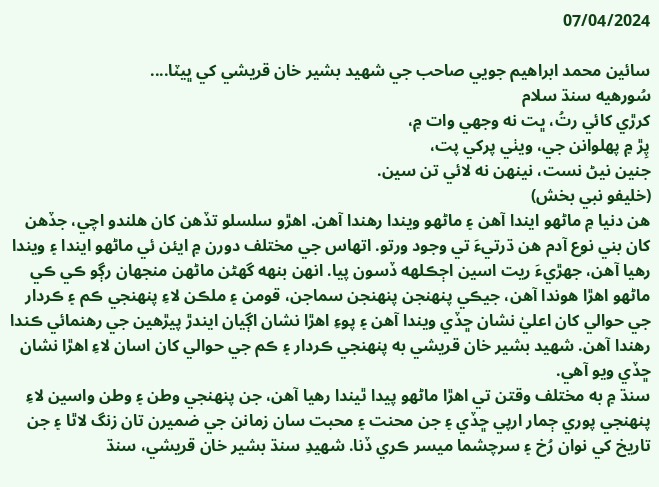07/04/2024

سائين محمد ابراهيم جويي صاحب جي شهيد بشير خان قريشي کي ڀيٽا....
سُورهيه سنڌ سلام
کرڙي کائي رتُ، ڀت نه وجهي وات ۾،
پِڙ ۾ پهلوانن جي، ويٺي پرکي پت،
جنين نيڻ نست، نينهن نه لائي تن سين.
(خليفو نبي بخش)
هن دنيا ۾ ماڻهو ايندا آهن ۽ ماڻهو ويندا رهندا آهن. اهڙو سلسلو تڏهن کان هلندو اچي، جڏهن کان بني نوع آدم هن ڌرتيءَ تي وجود ورتو. اتهاس جي مختلف دورن ۾ ايئن ئي ماڻهو ايندا ۽ ويندا رهيا آهن، جهڙيءَ ريت اسين اڄڪلهه ڏسون پيا. انهن بنهه گهڻن ماڻهن منجهان رڳو ڪي ڪي ماڻهو اهڙا هوندا آهن، جيڪي پنهنجن پنهنجن سماجن، قومن ۽ ملڪن لاءِ پنهنجي ڪم ۽ ڪردار جي حوالي کان اعليٰ نشان ڇڏي ويندا آهن ۽ پوءِ اهڙا نشان اڳيان ايندڙ پيڙهين جي رهنمائي ڪندا رهندا آهن. شهيد بشير خان قريشي به پنهنجي ڪردار ۽ ڪم جي حوالي کان اسان لاءِ اهڙا نشان ڇڏي ويو آهي.
سنڌ ۾ به مختلف وقتن تي اهڙا ماڻهو پيدا ٿيندا رهيا آهن، جن پنهنجي وطن ۽ وطن واسين لاءِ پنهنجي پوري ڄمار ارپي ڇڏي ۽ جن محنت ۽ محبت سان زمانن جي ضميرن تان زنگ لاٿا ۽ جن تاريخ کي نوان رُخ ۽ سرچشما ميسر ڪري ڏنا. شهيدِ سنڌ بشير خان قريشي، سنڌ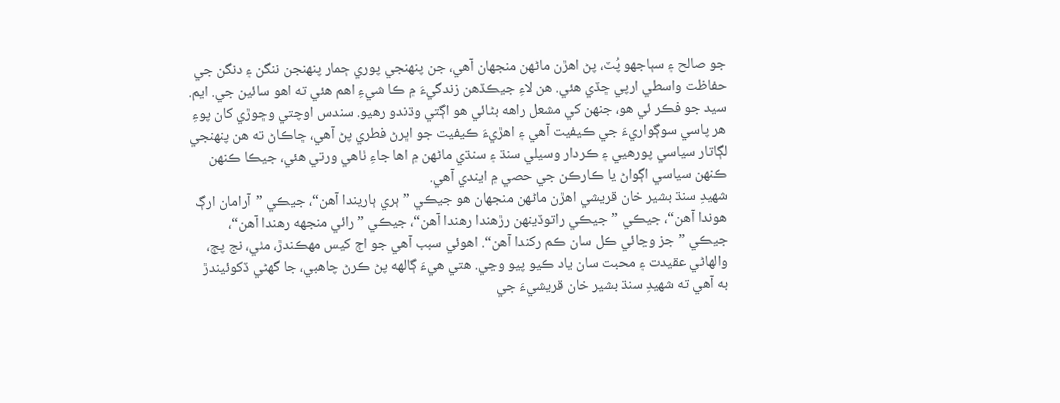جو صالح ۽ سٻاجهو پُٽ، پڻ اهڙن ماڻهن منجهان آهي، جن پنهنجي پوري ڄمار پنهنجن ننگن ۽ دنگن جي حفاظت واسطي ارپي ڇڏي هئي. هن لاءِ جيڪڏهن زندگيءَ ۾ ڪا شيءِ اهم هئي ته اهو سائين جي. ايم. سيد جو فڪر ئي هو، جنهن کي مشعل راهه بڻائي هو اڳتي وڌندو رهيو. سندس اوچتي وڇوڙي کان پوءِ هر پاسي سوڳواريءَ جي ڪيفيت آهي ۽ اهڙيءَ ڪيفيت جو اڀرڻ فطري پڻ آهي، ڇاڪاڻ ته هن پنهنجي لڳاتار سياسي پورهيي ۽ ڪردار وسيلي سنڌ ۽ سنڌي ماڻهن ۾ اها جاءِ ٺاهي ورتي هئي، جيڪا ڪنهن ڪنهن سياسي اڳواڻ يا ڪارڪن جي حصي ۾ ايندي آهي.
شهيدِ سنڌ بشير خان قريشي اهڙن ماڻهن منجهان هو جيڪي ”ٻري ٻاريندا آهن“، جيڪي ”آرامان ارڳ هوندا آهن“، جيڪي ”جيڪي راتوڏينهن رڙهندا رهندا آهن“، جيڪي ”رائي منجهه رهندا آهن“، جيڪي ”جز وڃائي ڪل سان ڪم رکندا آهن“. اهوئي سبب آهي جو اڄ کيس مهڪندڙ، مٺي، نج پڄ، والهاڻي عقيدت ۽ محبت سان ياد ڪيو پيو وڃي. هتي هيءَ ڳالهه پڻ ڪرڻ چاهبي، جا گهڻي ڏکوئيندڙ به آهي ته شهيدِ سنڌ بشير خان قريشيءَ جي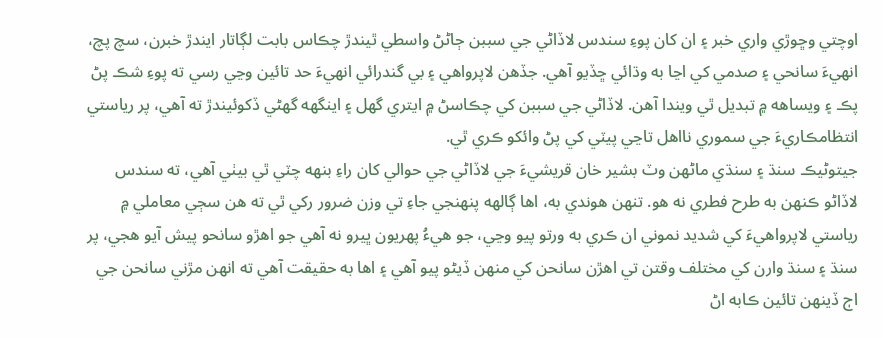اوچتي وڇوڙي واري خبر ۽ ان کان پوءِ سندس لاڏاڻي جي سببن ڄاڻڻ واسطي ٿيندڙ چڪاس بابت لڳاتار ايندڙ خبرن، سچ پچ، انهيءَ سانحي ۽ صدمي کي اڃا به وڌائي ڇڏيو آهي. جڏهن لاپرواهي ۽ بي گندرائي انهيءَ حد تائين وڃي رسي ته پوءِ شڪ پڻ پڪ ۽ ويساهه ۾ تبديل ٿي ويندا آهن. لاڏاڻي جي سببن کي چڪاسڻ ۾ ايتري گهل ۽ اينگهه گهڻي ڏکوئيندڙ ته آهي، پر رياستي انتظامڪاريءَ جي سموري نااهل تاڃي پيٽي کي پڻ وائکو ڪري ٿي.
جيتوڻيڪ سنڌ ۽ سنڌي ماڻهن وٽ بشير خان قريشيءَ جي لاڏاڻي جي حوالي کان راءِ بنهه چٽي ٿي بيٺي آهي، ته سندس لاڏاڻو ڪنهن به طرح فطري نه هو. تنهن هوندي به، اها ڳالهه پنهنجي جاءِ تي وزن ضرور رکي ٿي ته هن سڄي معاملي ۾ رياستي لاپرواهيءَ کي شديد نموني ان ڪري به ورتو پيو وڃي، جو هيءُ پهريون ڀيرو نه آهي جو اهڙو سانحو پيش آيو هجي، پر سنڌ ۽ سنڌ وارن کي مختلف وقتن تي اهڙن سانحن کي منهن ڏيڻو پيو آهي ۽ اها به حقيقت آهي ته انهن مڙني سانحن جي اڄ ڏينهن تائين ڪابه اڻ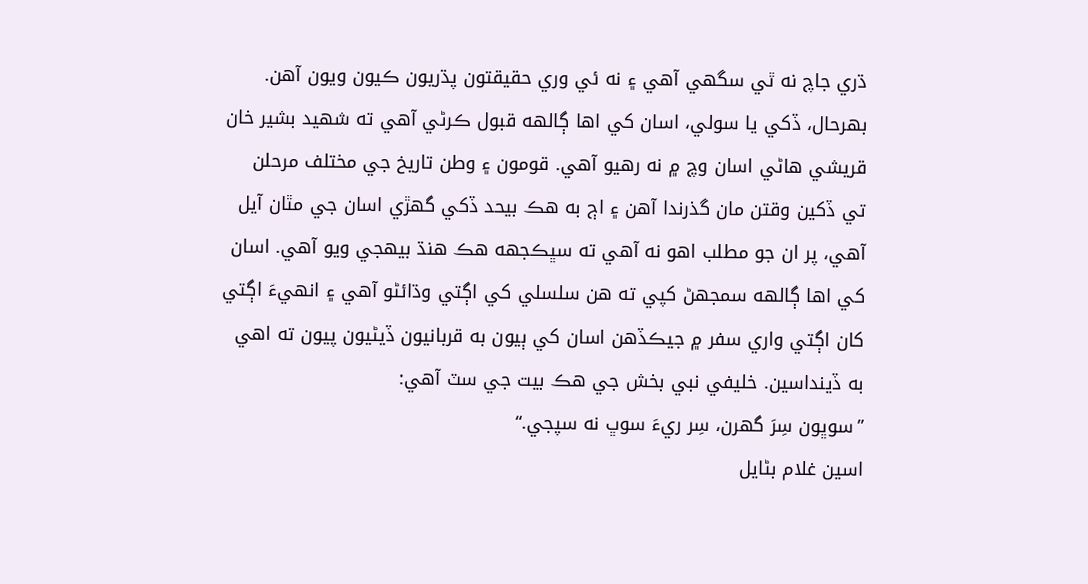ڌري جاچ نه ٿي سگهي آهي ۽ نه ئي وري حقيقتون پڌريون ڪيون ويون آهن.
بهرحال، ڏکي يا سولي، اسان کي اها ڳالهه قبول ڪرڻي آهي ته شهيد بشير خان قريشي هاڻي اسان وچ ۾ نه رهيو آهي. قومون ۽ وطن تاريخ جي مختلف مرحلن تي ڏکين وقتن مان گذرندا آهن ۽ اڄ به هڪ بيحد ڏکي گهڙي اسان جي مٿان آيل آهي، پر ان جو مطلب اهو نه آهي ته سڀڪجهه هڪ هنڌ بيهجي ويو آهي. اسان کي اها ڳالهه سمجهڻ کپي ته هن سلسلي کي اڳتي وڌائڻو آهي ۽ انهيءَ اڳتي کان اڳتي واري سفر ۾ جيڪڏهن اسان کي ٻيون به قربانيون ڏيڻيون پيون ته اهي به ڏينداسين. خليفي نبي بخش جي هڪ بيت جي سٽ آهي:
”سوڀون سِرَ گهرن، سِر ريءَ سوڀ نه سپجي.“
اسين غلام بڻايل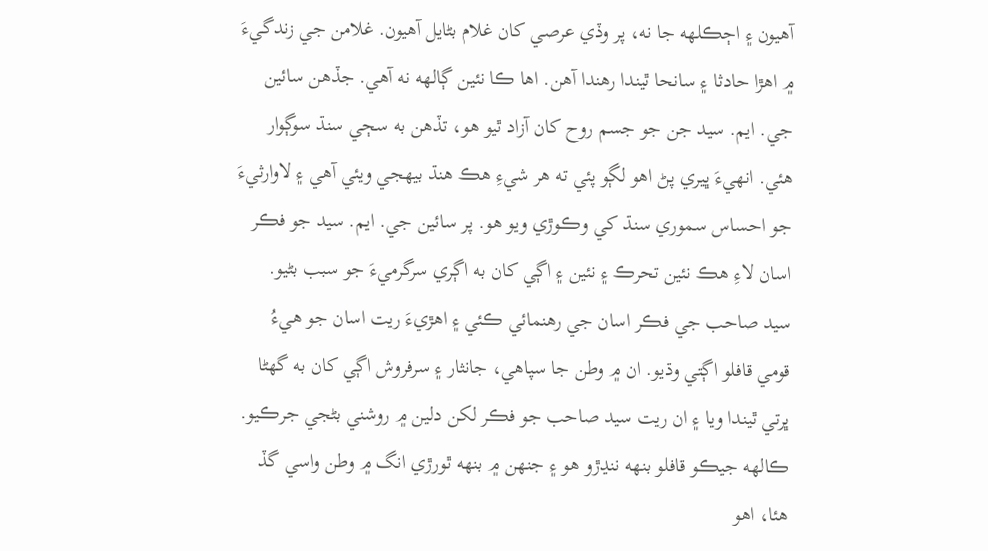آهيون ۽ اڄڪلهه جا نه، پر وڏي عرصي کان غلام بڻايل آهيون. غلامن جي زندگيءَ ۾ اهڙا حادثا ۽ سانحا ٿيندا رهندا آهن. اها ڪا نئين ڳالهه نه آهي. جڏهن سائين جي. ايم. سيد جن جو جسم روح کان آزاد ٿيو هو، تڏهن به سڄي سنڌ سوڳوار هئي. انهيءَ ڀيري پڻ اهو لڳو پئي ته هر شيءِ هڪ هنڌ بيهجي ويئي آهي ۽ لاوارثيءَ جو احساس سموري سنڌ کي وڪوڙي ويو هو. پر سائين جي. ايم. سيد جو فڪر اسان لاءِ هڪ نئين تحرڪ ۽ نئين ۽ اڳي کان به اڳري سرگرميءَ جو سبب بڻيو.
سيد صاحب جي فڪر اسان جي رهنمائي ڪئي ۽ اهڙيءَ ريت اسان جو هيءُ قومي قافلو اڳتي وڌيو. ان ۾ وطن جا سپاهي، جانثار ۽ سرفروش اڳي کان به گهڻا ڀرتي ٿيندا ويا ۽ ان ريت سيد صاحب جو فڪر لکن دلين ۾ روشني بڻجي جرڪيو. ڪالهه جيڪو قافلو بنهه ننڍڙو هو ۽ جنهن ۾ بنهه ٿورڙي انگ ۾ وطن واسي گڏ هئا، اهو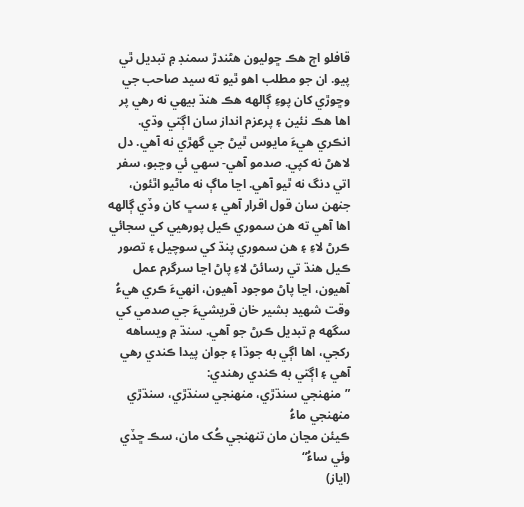قافلو اڄ هڪ ڇوليون هڻندڙ سمنڊ ۾ تبديل ٿي پيو. ان جو مطلب اهو ٿيو ته سيد صاحب جي وڇوڙي کان پوءِ ڳالهه هڪ هنڌ بيهي نه رهي پر اها هڪ نئين ۽ پرعزم انداز سان اڳتي وڌي. انڪري هيءَ مايوس ٿيڻ جي گهڙي نه آهي. دل لاهڻ نه کپي. صدمو آهي- سهي ئي وڃبو، سفر اتي دنگ نه ٿيو آهي. اڃا ماڳ نه ماڻيو اٿئون، جنهن سان قول اقرار آهي ۽ سڀ کان وڏي ڳالهه اها آهي ته هن سموري ڪيل پورهيي کي سجائي ڪرڻ لاءِ ۽ هن سموري پنڌ کي سوچيل ۽ تصور ڪيل هنڌ تي رسائڻ لاءِ پاڻ اڃا سرگرم عمل آهيون، اڃا پاڻ موجود آهيون، انهيءَ ڪري هيءُ وقت شهيد بشير خان قريشيءَ جي صدمي کي سگهه ۾ تبديل ڪرڻ جو آهي. سنڌ ۾ ويساهه رکجي، اها اڳي به جوڌا ۽ جوان پيدا ڪندي رهي آهي ۽ اڳتي به ڪندي رهندي:
”منهنجي سنڌڙي، منهنجي سنڌڙي، سنڌڙي منهنجي ماءُ
ڪيئن مڃان مان تنهنجي ڪُک مان، سڪ ڇڏي وئي ساءُ“
(اياز)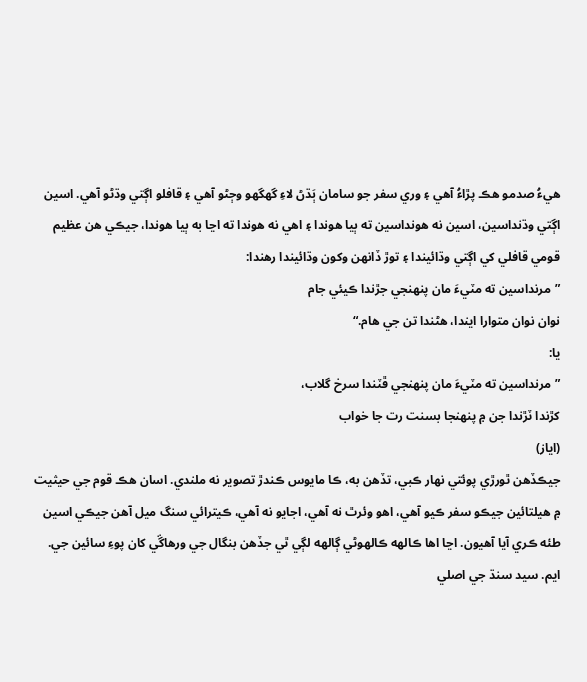هيءُ صدمو هڪ پڙاءُ آهي ۽ وري سفر جو سامان ٻَڌڻ لاءِ گهگهو وڄڻو آهي ۽ قافلو اڳتي وڌڻو آهي. اسين اڳتي وڌنداسين، اسين نه هونداسين ته ٻيا هوندا ۽ اهي نه هوندا ته اڃا به ٻيا هوندا، جيڪي هن عظيم قومي قافلي کي اڳتي وڌائيندا ۽ توڙ ڏانهن وکون وڌائيندا رهندا:
”مرنداسين ته مٽيءَ مان پنهنجي جڙندا ڪيئي جام
نوان نوان متوارا ايندا، هڻندا تن جي هام.“
يا:
”مرنداسين ته مٽيءَ مان پنهنجي ڦٽندا سرخ گلاب،
کڙندا ٽڙندا جن ۾ پنهنجا بسنت رت جا خواب
(اياز)
جيڪڏهن ٿورڙي پوئتي نهار ڪبي، تڏهن به، ڪا مايوس ڪندڙ تصوير نه ملندي. اسان هڪ قوم جي حيثيت ۾ هيلتائين جيڪو سفر ڪيو آهي، اهو وئرٿ نه آهي، اجايو نه آهي، ڪيترائي سنگ ميل آهن جيڪي اسين طئه ڪري آيا آهيون. اڃا اها ڪالهه ڪالهوڻي ڳالهه لڳي ٿي جڏهن بنگال جي ورهاڱي کان پوءِ سائين جي. ايم. سيد سنڌ جي اصلي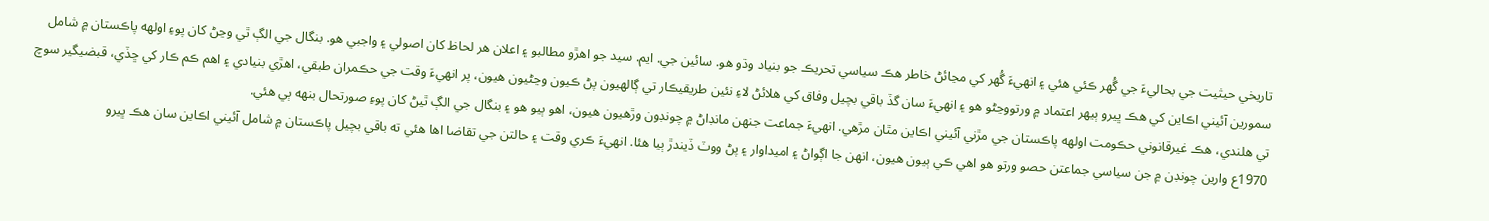تاريخي حيثيت جي بحاليءَ جي گُهر ڪئي هئي ۽ انهيءَ گُهر کي مڃائڻ خاطر هڪ سياسي تحريڪ جو بنياد وڌو هو. سائين جي. ايم. سيد جو اهڙو مطالبو ۽ اعلان هر لحاظ کان اصولي ۽ واجبي هو. بنگال جي الڳ ٿي وڃڻ کان پوءِ اولهه پاڪستان ۾ شامل سمورين آئيني اڪاين کي هڪ ڀيرو ٻيهر اعتماد ۾ ورتووڃڻو هو ۽ انهيءَ سان گڏ باقي بچيل وفاق کي هلائڻ لاءِ نئين طريقيڪار تي ڳالهيون پڻ ڪيون وڃڻيون هيون، پر انهيءَ وقت جي حڪمران طبقي، اهڙي بنيادي ۽ اهم ڪم ڪار کي ڇڏي، قبضيگير سوچ تي هلندي، هڪ غيرقانوني حڪومت اولهه پاڪستان جي مڙني آئيني اڪاين مٿان مڙهي. انهيءَ جماعت جنهن مانڊاڻ ۾ چونڊون وڙهيون هيون، اهو ٻيو هو ۽ بنگال جي الڳ ٿيڻ کان پوءِ صورتحال بنهه ٻي هئي.
1970ع وارين چونڊن ۾ جن سياسي جماعتن حصو ورتو هو اهي ڪي ٻيون هيون، انهن جا اڳواڻ ۽ اميداوار ۽ پڻ ووٽ ڏيندڙ ٻيا هئا. انهيءَ ڪري وقت ۽ حالتن جي تقاضا اها هئي ته باقي بچيل پاڪستان ۾ شامل آئيني اڪاين سان هڪ ڀيرو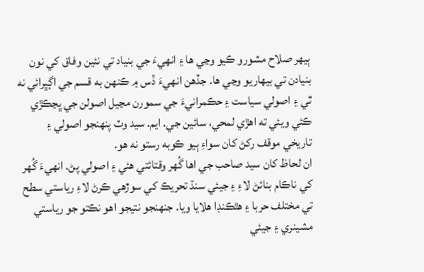ٻيهر صلاح مشورو ڪيو وڃي ها ۽ انهيءَ جي بنياد تي نئين وفاق کي نون بنيادن تي بيهاريو وڃي ها. جڏهن انهيءَ ڏس ۾ ڪنهن به قسم جي اڳڀرائي نه ٿي ۽ اصولي سياست ۽ حڪمرانيءَ جي سمورن مڃيل اصولن جي ڀڃڪڙي ڪئي ويئي ته اهڙي لمحي، سائين جي. ايم. سيد وٽ پنهنجو اصولي ۽ تاريخي موقف رکڻ کان سواءِ ٻيو ڪوبه رستو نه هو.
ان لحاظ کان سيد صاحب جي اها گُهر وقتائتي هئي ۽ اصولي پڻ. انهيءَ گُهر کي ناڪام بنائڻ لاءِ ۽ جيئي سنڌ تحريڪ کي سوڙهي ڪرڻ لاءِ رياستي سطح تي مختلف حربا ۽ هٿڪنڊا هلايا ويا. جنهنجو نتيجو اهو نڪتو جو رياستي مشينري ۽ جيئي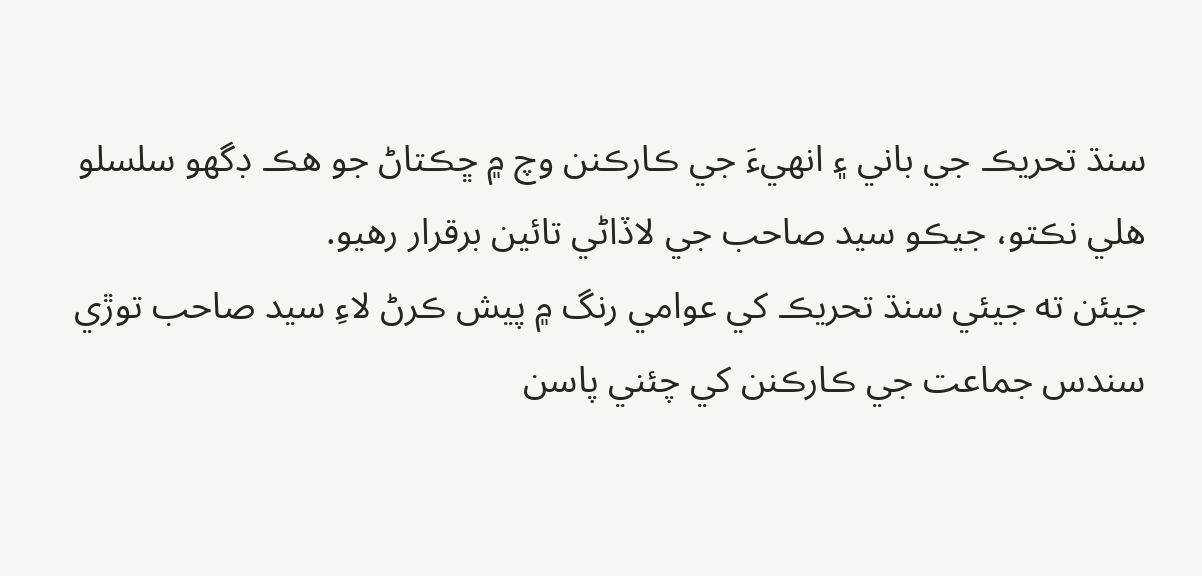سنڌ تحريڪ جي باني ۽ انهيءَ جي ڪارڪنن وچ ۾ ڇڪتاڻ جو هڪ ڊگهو سلسلو هلي نڪتو، جيڪو سيد صاحب جي لاڏاڻي تائين برقرار رهيو.
جيئن ته جيئي سنڌ تحريڪ کي عوامي رنگ ۾ پيش ڪرڻ لاءِ سيد صاحب توڙي سندس جماعت جي ڪارڪنن کي چئني پاسن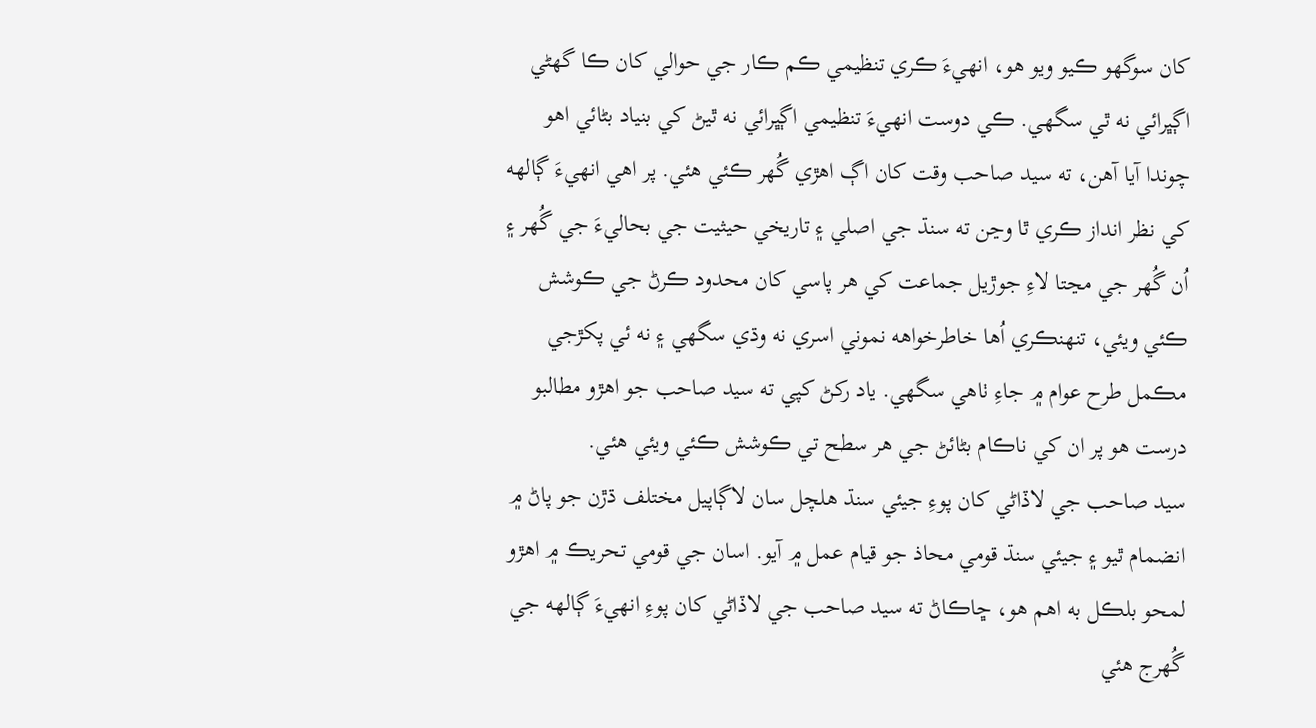کان سوگهو ڪيو ويو هو، انهيءَ ڪري تنظيمي ڪم ڪار جي حوالي کان ڪا گهڻي اڳڀرائي نه ٿي سگهي. ڪي دوست انهيءَ تنظيمي اڳڀرائي نه ٿيڻ کي بنياد بڻائي اهو چوندا آيا آهن، ته سيد صاحب وقت کان اڳ اهڙي گُهر ڪئي هئي. پر اهي انهيءَ ڳالهه کي نظر انداز ڪري ٿا وڃن ته سنڌ جي اصلي ۽ تاريخي حيثيت جي بحاليءَ جي گُهر ۽ اُن گُهر جي مڃتا لاءِ جوڙيل جماعت کي هر پاسي کان محدود ڪرڻ جي ڪوشش ڪئي ويئي، تنهنڪري اُها خاطرخواهه نموني اسري نه وڌي سگهي ۽ نه ئي پکڙجي مڪمل طرح عوام ۾ جاءِ ٺاهي سگهي. ياد رکڻ کپي ته سيد صاحب جو اهڙو مطالبو درست هو پر ان کي ناڪام بڻائڻ جي هر سطح تي ڪوشش ڪئي ويئي هئي.
سيد صاحب جي لاڏاڻي کان پوءِ جيئي سنڌ هلچل سان لاڳاپيل مختلف ڌڙن جو پاڻ ۾ انضمام ٿيو ۽ جيئي سنڌ قومي محاذ جو قيام عمل ۾ آيو. اسان جي قومي تحريڪ ۾ اهڙو لمحو بلڪل به اهم هو، ڇاڪاڻ ته سيد صاحب جي لاڏاڻي کان پوءِ انهيءَ ڳالهه جي گُهرج هئي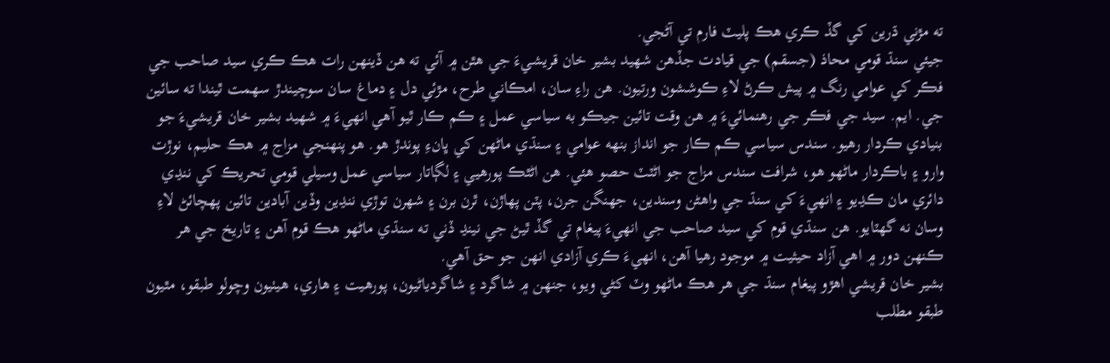ته مڙني ڌرين کي گڏ ڪري هڪ پليٽ فارم تي آڻجي.
جيئي سنڌ قومي محاذ (جسقم) جي قيادت جڏهن شهيد بشير خان قريشيءَ جي هٿن ۾ آئي ته هن ڏينهن رات هڪ ڪري سيد صاحب جي فڪر کي عوامي رنگ ۾ پيش ڪرڻ لاءِ ڪوششون ورتيون. هن راءِ سان، امڪاني طرح، مڙئي دل ۽ دماغ سان سوچيندڙ سهمت ٿيندا ته سائين جي. ايم. سيد جي فڪر جي رهنمائيءَ ۾ هن وقت تائين جيڪو به سياسي عمل ۽ ڪم ڪار ٿيو آهي انهيءَ ۾ شهيد بشير خان قريشيءَ جو بنيادي ڪردار رهيو. سندس سياسي ڪم ڪار جو انداز بنهه عوامي ۽ سنڌي ماڻهن کي ڀانءِ پوندڙ هو. هو پنهنجي مزاج ۾ هڪ حليم، نوڙت وارو ۽ باڪردار ماڻهو هو، شرافت سندس مزاج جو اڻٽٽ حصو هئي. هن اڻٿڪ پورهيي ۽ لڳاتار سياسي عمل وسيلي قومي تحريڪ کي ننڍي دائري مان ڪڍيو ۽ انهيءَ کي سنڌ جي واهڻن وسندين، جهنگن جرن، پٽن پهاڙن، ٿرن برن ۽ شهرن توڙي ننڍين وڏين آبادين تائين پهچائڻ لاءِ وسان نه گهٽايو. هن سنڌي قوم کي سيد صاحب جي انهيءَ پيغام تي گڏ ٿيڻ جي نينڍ ڏني ته سنڌي ماڻهو هڪ قوم آهن ۽ تاريخ جي هر ڪنهن دور ۾ اهي آزاد حيثيت ۾ موجود رهيا آهن، انهيءَ ڪري آزادي انهن جو حق آهي.
بشير خان قريشي اهڙو پيغام سنڌ جي هر هڪ ماڻهو وٽ کڻي ويو، جنهن ۾ شاگرد ۽ شاگردياڻيون، پورهيت ۽ هاري، هيٺيون وچولو طبقو، مٿيون طبقو مطلب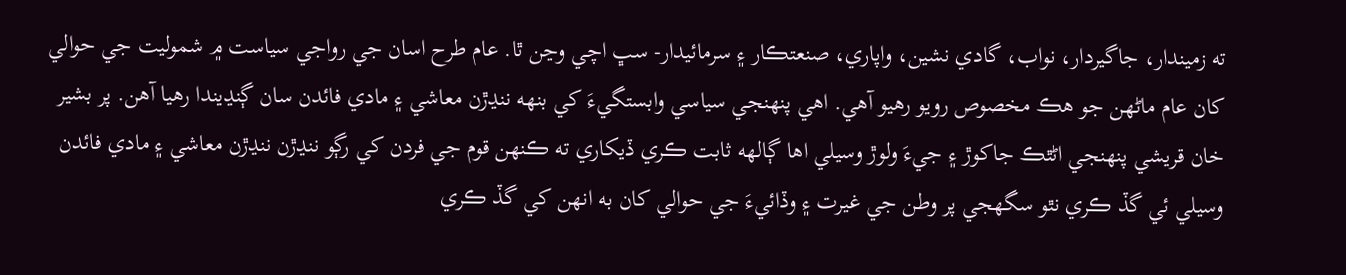ته زميندار، جاگيردار، نواب، گادي نشين، واپاري، صنعتڪار ۽ سرمائيدار- سڀ اچي وڃن ٿا. عام طرح اسان جي رواجي سياست ۾ شموليت جي حوالي کان عام ماڻهن جو هڪ مخصوص رويو رهيو آهي. اهي پنهنجي سياسي وابستگيءَ کي بنهه ننڍڙن معاشي ۽ مادي فائدن سان ڳنڍيندا رهيا آهن. پر بشير خان قريشي پنهنجي اڻٿڪ جاکوڙ ۽ جيءَ ولوڙ وسيلي اها ڳالهه ثابت ڪري ڏيکاري ته ڪنهن قوم جي فردن کي رڳو ننڍڙن ننڍڙن معاشي ۽ مادي فائدن وسيلي ئي گڏ ڪري نٿو سگهجي پر وطن جي غيرت ۽ وڏائيءَ جي حوالي کان به انهن کي گڏ ڪري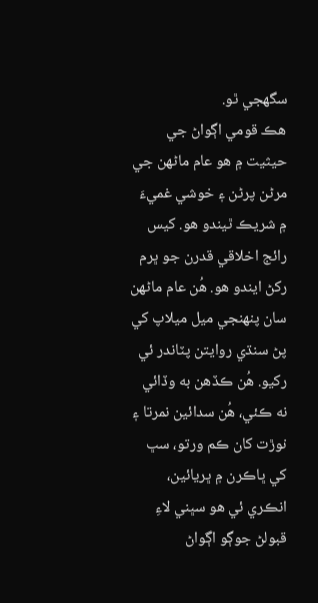سگهجي ٿو.
هڪ قومي اڳواڻ جي حيثيت ۾ هو عام ماڻهن جي مرڻن پرڻن ۽ خوشي غميءَ ۾ شريڪ ٿيندو هو. کيس رائج اخلاقي قدرن جو ڀرم رکڻ ايندو هو. هُن عام ماڻهن سان پنهنجي ميل ميلاپ کي پڻ سنڌي روايتن پٽاندر ئي رکيو. هُن ڪڏهن به وڏائي نه ڪئي، هُن سدائين نمرتا ۽ نوڙت کان ڪم ورتو، سڀ کي ڀاڪرن ۾ ڀريائين، انڪري ئي هو سڀني لاءِ قبولڻ جوڳو اڳواڻ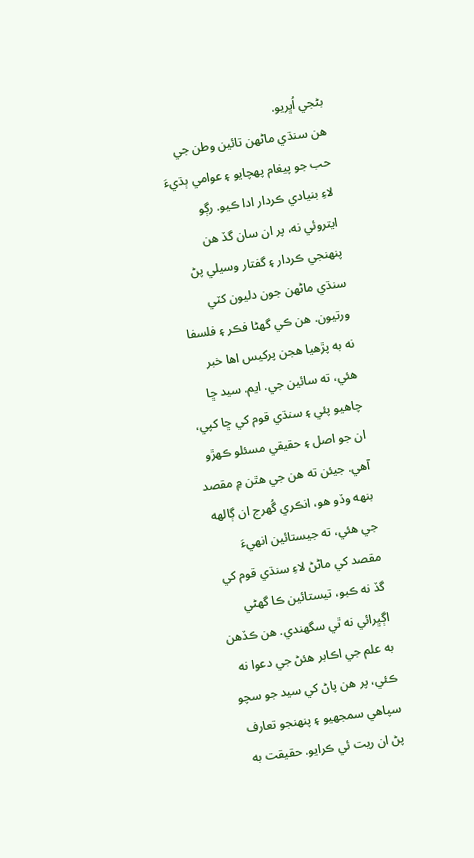بڻجي اُڀريو.
هن سنڌي ماڻهن تائين وطن جي حب جو پيغام پهچايو ۽ عوامي ٻڌيءَ لاءِ بنيادي ڪردار ادا ڪيو. رڳو ايتروئي نه، پر ان سان گڏ هن پنهنجي ڪردار ۽ گفتار وسيلي پڻ سنڌي ماڻهن جون دليون کٽي ورتيون. هن ڪي گهڻا فڪر ۽ فلسفا نه به پڙهيا هجن پرکيس اها خبر هئي، ته سائين جي. ايم. سيد ڇا چاهيو پئي ۽ سنڌي قوم کي ڇا کپي، ان جو اصل ۽ حقيقي مسئلو ڪهڙو آهي. جيئن ته هن جي هٿن ۾ مقصد بنهه وڏو هو، انڪري گُهرج ان ڳالهه جي هئي، ته جيستائين انهيءَ مقصد کي ماڻڻ لاءِ سنڌي قوم کي گڏ نه ڪبو، تيستائين ڪا گهڻي اڳڀرائي نه ٿي سگهندي. هن ڪڏهن به علم جي اڪابر هئڻ جي دعوا نه ڪئي، پر هن پاڻ کي سيد جو سچو سپاهي سمجهيو ۽ پنهنجو تعارف پڻ ان ريت ئي ڪرايو. حقيقت به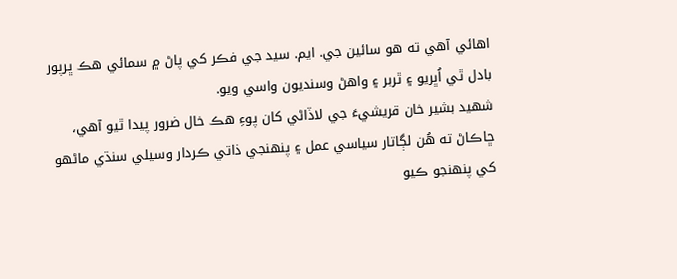اهائي آهي ته هو سائين جي. ايم. سيد جي فڪر کي پاڻ ۾ سمائي هڪ ڀرپور بادل ٿي اُڀريو ۽ ٿربر ۽ واهڻ وسنديون واسي ويو.
شهيد بشير خان قريشيءَ جي لاڏاڻي کان پوءِ هڪ خال ضرور پيدا ٿيو آهي، ڇاڪاڻ ته هُن لڳاتار سياسي عمل ۽ پنهنجي ذاتي ڪردار وسيلي سنڌي ماڻهو کي پنهنجو ڪيو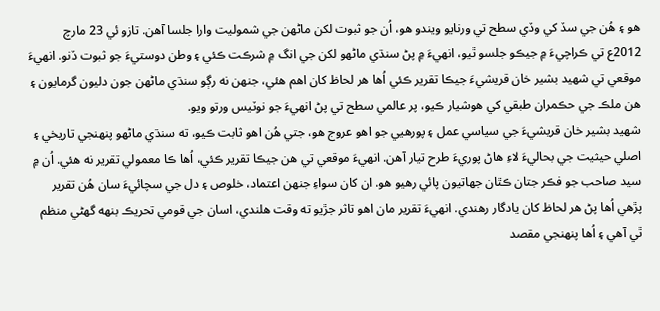هو ۽ هُن جي سڏ کي وڏي سطح تي ورنايو ويندو هو، اُن جو ثبوت لکن ماڻهن جي شموليت وارا جلسا آهن. تازو ئي 23 مارچ 2012ع تي ڪراچيءَ ۾ جيڪو جلسو ٿيو، انهيءَ ۾ پڻ سنڌي ماڻهو لکن جي انگ ۾ شرڪت ڪئي ۽ وطن دوستيءَ جو ثبوت ڏنو. انهيءَ موقعي تي شهيد بشير خان قريشيءَ جيڪا تقرير ڪئي اُها هر لحاظ کان اهم هئي، جنهن نه رڳو سنڌي ماڻهن جون دليون گرمايون ۽ هن ملڪ جي حڪمران طبقي کي هوشيار ڪيو، پر عالمي سطح تي پڻ انهيءَ جو نوٽيس ورتو ويو.
شهيد بشير خان قريشيءَ جي سياسي عمل ۽ پورهيي جو اهو عروج هو، جتي هُن اهو ثابت ڪيو، ته سنڌي ماڻهو پنهنجي تاريخي ۽ اصلي حيثيت جي بحاليءَ لاءِ هاڻ پوريءَ طرح تيار آهن. انهيءَ موقعي تي هن جيڪا تقرير ڪئي، اُها ڪا معمولي تقرير نه هئي. اُن ۾ سيد صاحب جو فڪر جتان ڪٿان جهاتيون پائي رهيو هو. ان کان سواءِ جنهن اعتماد، خلوص ۽ دل جي سچائيءَ سان هُن تقرير پڙهي اُها پڻ هر لحاظ کان يادگار رهندي. انهيءَ تقرير مان اهو تاثر جڙيو ته وقت هلندي، اسان جي قومي تحريڪ بنهه گهڻي منظم ٿي آهي ۽ اُها پنهنجي مقصد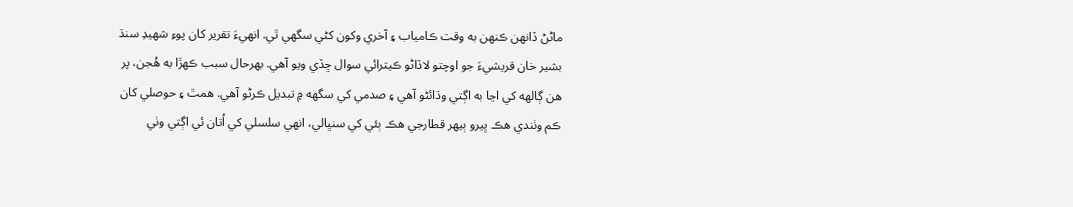ماڻڻ ڏانهن ڪنهن به وقت ڪامياب ۽ آخري وکون کڻي سگهي ٿي. انهيءَ تقرير کان پوءِ شهيدِ سنڌ بشير خان قريشيءَ جو اوچتو لاڏاڻو ڪيترائي سوال ڇڏي ويو آهي. بهرحال سبب ڪهڙا به هُجن، پر هن ڳالهه کي اڃا به اڳتي وڌائڻو آهي ۽ صدمي کي سگهه ۾ تبديل ڪرڻو آهي. همٿ ۽ حوصلي کان ڪم وٺندي هڪ ڀيرو ٻيهر قطارجي هڪ ٻئي کي سنڀالي، انهي سلسلي کي اُتان ئي اڳتي وٺي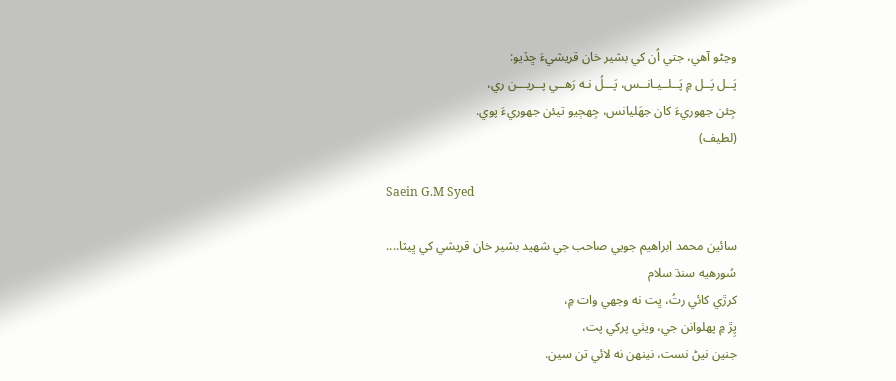وڃڻو آهي، جتي اُن کي بشير خان قريشيءَ ڇڏيو:
پَــل پَــل ۾ پَــلــيـانــس، پَـــلُ نـه رَهــي پــريـــن ري،
جِئن جهوريءَ کان جهَليانس، جِهڄيو تيئن جهوريءَ پوي.
(لطيف)

Saein G.M Syed

سائين محمد ابراهيم جويي صاحب جي شهيد بشير خان قريشي کي ڀيٽا....
سُورهيه سنڌ سلام
کرڙي کائي رتُ، ڀت نه وجهي وات ۾،
پِڙ ۾ پهلوانن جي، ويٺي پرکي پت،
جنين نيڻ نست، نينهن نه لائي تن سين.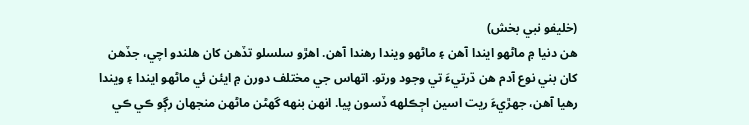(خليفو نبي بخش)
هن دنيا ۾ ماڻهو ايندا آهن ۽ ماڻهو ويندا رهندا آهن. اهڙو سلسلو تڏهن کان هلندو اچي، جڏهن کان بني نوع آدم هن ڌرتيءَ تي وجود ورتو. اتهاس جي مختلف دورن ۾ ايئن ئي ماڻهو ايندا ۽ ويندا رهيا آهن، جهڙيءَ ريت اسين اڄڪلهه ڏسون پيا. انهن بنهه گهڻن ماڻهن منجهان رڳو ڪي ڪي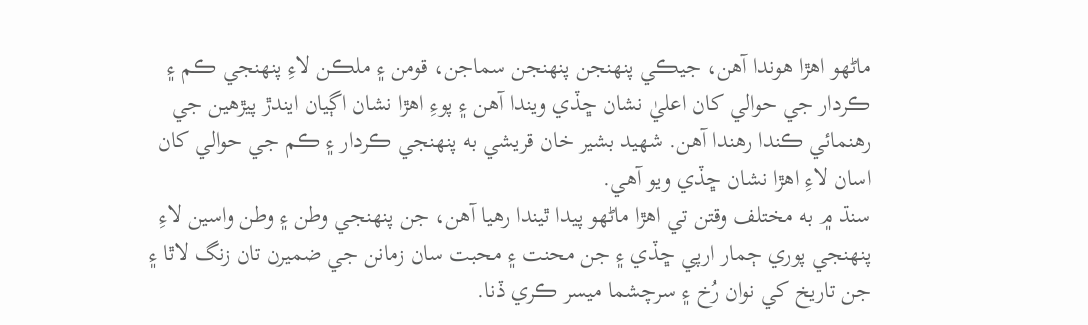ماڻهو اهڙا هوندا آهن، جيڪي پنهنجن پنهنجن سماجن، قومن ۽ ملڪن لاءِ پنهنجي ڪم ۽ ڪردار جي حوالي کان اعليٰ نشان ڇڏي ويندا آهن ۽ پوءِ اهڙا نشان اڳيان ايندڙ پيڙهين جي رهنمائي ڪندا رهندا آهن. شهيد بشير خان قريشي به پنهنجي ڪردار ۽ ڪم جي حوالي کان اسان لاءِ اهڙا نشان ڇڏي ويو آهي.
سنڌ ۾ به مختلف وقتن تي اهڙا ماڻهو پيدا ٿيندا رهيا آهن، جن پنهنجي وطن ۽ وطن واسين لاءِ پنهنجي پوري ڄمار ارپي ڇڏي ۽ جن محنت ۽ محبت سان زمانن جي ضميرن تان زنگ لاٿا ۽ جن تاريخ کي نوان رُخ ۽ سرچشما ميسر ڪري ڏنا.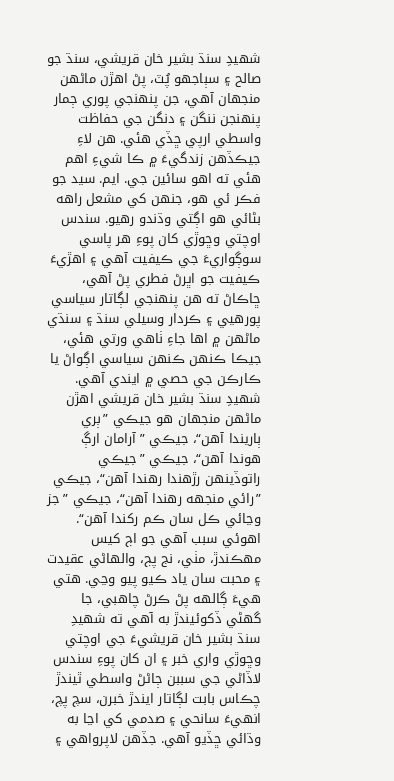شهيدِ سنڌ بشير خان قريشي، سنڌ جو صالح ۽ سٻاجهو پُٽ، پڻ اهڙن ماڻهن منجهان آهي، جن پنهنجي پوري ڄمار پنهنجن ننگن ۽ دنگن جي حفاظت واسطي ارپي ڇڏي هئي. هن لاءِ جيڪڏهن زندگيءَ ۾ ڪا شيءِ اهم هئي ته اهو سائين جي. ايم. سيد جو فڪر ئي هو، جنهن کي مشعل راهه بڻائي هو اڳتي وڌندو رهيو. سندس اوچتي وڇوڙي کان پوءِ هر پاسي سوڳواريءَ جي ڪيفيت آهي ۽ اهڙيءَ ڪيفيت جو اڀرڻ فطري پڻ آهي، ڇاڪاڻ ته هن پنهنجي لڳاتار سياسي پورهيي ۽ ڪردار وسيلي سنڌ ۽ سنڌي ماڻهن ۾ اها جاءِ ٺاهي ورتي هئي، جيڪا ڪنهن ڪنهن سياسي اڳواڻ يا ڪارڪن جي حصي ۾ ايندي آهي.
شهيدِ سنڌ بشير خان قريشي اهڙن ماڻهن منجهان هو جيڪي ”ٻري ٻاريندا آهن“، جيڪي ”آرامان ارڳ هوندا آهن“، جيڪي ”جيڪي راتوڏينهن رڙهندا رهندا آهن“، جيڪي ”رائي منجهه رهندا آهن“، جيڪي ”جز وڃائي ڪل سان ڪم رکندا آهن“. اهوئي سبب آهي جو اڄ کيس مهڪندڙ، مٺي، نج پڄ، والهاڻي عقيدت ۽ محبت سان ياد ڪيو پيو وڃي. هتي هيءَ ڳالهه پڻ ڪرڻ چاهبي، جا گهڻي ڏکوئيندڙ به آهي ته شهيدِ سنڌ بشير خان قريشيءَ جي اوچتي وڇوڙي واري خبر ۽ ان کان پوءِ سندس لاڏاڻي جي سببن ڄاڻڻ واسطي ٿيندڙ چڪاس بابت لڳاتار ايندڙ خبرن، سچ پچ، انهيءَ سانحي ۽ صدمي کي اڃا به وڌائي ڇڏيو آهي. جڏهن لاپرواهي ۽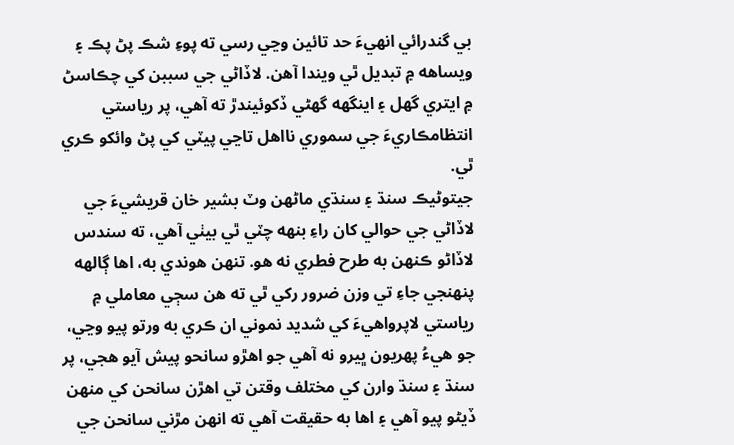بي گندرائي انهيءَ حد تائين وڃي رسي ته پوءِ شڪ پڻ پڪ ۽ ويساهه ۾ تبديل ٿي ويندا آهن. لاڏاڻي جي سببن کي چڪاسڻ ۾ ايتري گهل ۽ اينگهه گهڻي ڏکوئيندڙ ته آهي، پر رياستي انتظامڪاريءَ جي سموري نااهل تاڃي پيٽي کي پڻ وائکو ڪري ٿي.
جيتوڻيڪ سنڌ ۽ سنڌي ماڻهن وٽ بشير خان قريشيءَ جي لاڏاڻي جي حوالي کان راءِ بنهه چٽي ٿي بيٺي آهي، ته سندس لاڏاڻو ڪنهن به طرح فطري نه هو. تنهن هوندي به، اها ڳالهه پنهنجي جاءِ تي وزن ضرور رکي ٿي ته هن سڄي معاملي ۾ رياستي لاپرواهيءَ کي شديد نموني ان ڪري به ورتو پيو وڃي، جو هيءُ پهريون ڀيرو نه آهي جو اهڙو سانحو پيش آيو هجي، پر سنڌ ۽ سنڌ وارن کي مختلف وقتن تي اهڙن سانحن کي منهن ڏيڻو پيو آهي ۽ اها به حقيقت آهي ته انهن مڙني سانحن جي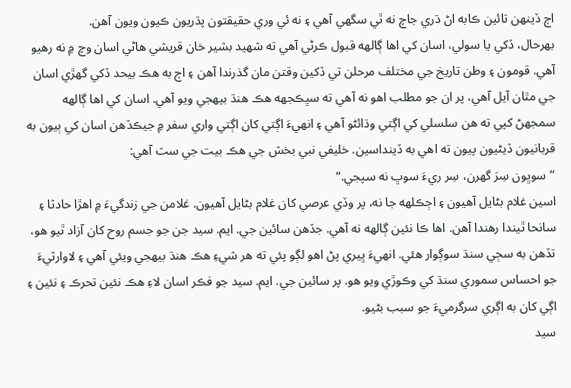اڄ ڏينهن تائين ڪابه اڻ ڌري جاچ نه ٿي سگهي آهي ۽ نه ئي وري حقيقتون پڌريون ڪيون ويون آهن.
بهرحال، ڏکي يا سولي، اسان کي اها ڳالهه قبول ڪرڻي آهي ته شهيد بشير خان قريشي هاڻي اسان وچ ۾ نه رهيو آهي. قومون ۽ وطن تاريخ جي مختلف مرحلن تي ڏکين وقتن مان گذرندا آهن ۽ اڄ به هڪ بيحد ڏکي گهڙي اسان جي مٿان آيل آهي، پر ان جو مطلب اهو نه آهي ته سڀڪجهه هڪ هنڌ بيهجي ويو آهي. اسان کي اها ڳالهه سمجهڻ کپي ته هن سلسلي کي اڳتي وڌائڻو آهي ۽ انهيءَ اڳتي کان اڳتي واري سفر ۾ جيڪڏهن اسان کي ٻيون به قربانيون ڏيڻيون پيون ته اهي به ڏينداسين. خليفي نبي بخش جي هڪ بيت جي سٽ آهي:
”سوڀون سِرَ گهرن، سِر ريءَ سوڀ نه سپجي.“
اسين غلام بڻايل آهيون ۽ اڄڪلهه جا نه، پر وڏي عرصي کان غلام بڻايل آهيون. غلامن جي زندگيءَ ۾ اهڙا حادثا ۽ سانحا ٿيندا رهندا آهن. اها ڪا نئين ڳالهه نه آهي. جڏهن سائين جي. ايم. سيد جن جو جسم روح کان آزاد ٿيو هو، تڏهن به سڄي سنڌ سوڳوار هئي. انهيءَ ڀيري پڻ اهو لڳو پئي ته هر شيءِ هڪ هنڌ بيهجي ويئي آهي ۽ لاوارثيءَ جو احساس سموري سنڌ کي وڪوڙي ويو هو. پر سائين جي. ايم. سيد جو فڪر اسان لاءِ هڪ نئين تحرڪ ۽ نئين ۽ اڳي کان به اڳري سرگرميءَ جو سبب بڻيو.
سيد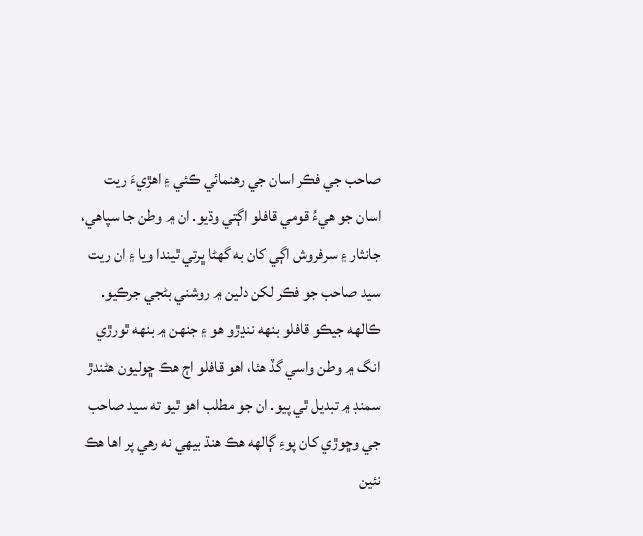صاحب جي فڪر اسان جي رهنمائي ڪئي ۽ اهڙيءَ ريت اسان جو هيءُ قومي قافلو اڳتي وڌيو. ان ۾ وطن جا سپاهي، جانثار ۽ سرفروش اڳي کان به گهڻا ڀرتي ٿيندا ويا ۽ ان ريت سيد صاحب جو فڪر لکن دلين ۾ روشني بڻجي جرڪيو. ڪالهه جيڪو قافلو بنهه ننڍڙو هو ۽ جنهن ۾ بنهه ٿورڙي انگ ۾ وطن واسي گڏ هئا، اهو قافلو اڄ هڪ ڇوليون هڻندڙ سمنڊ ۾ تبديل ٿي پيو. ان جو مطلب اهو ٿيو ته سيد صاحب جي وڇوڙي کان پوءِ ڳالهه هڪ هنڌ بيهي نه رهي پر اها هڪ نئين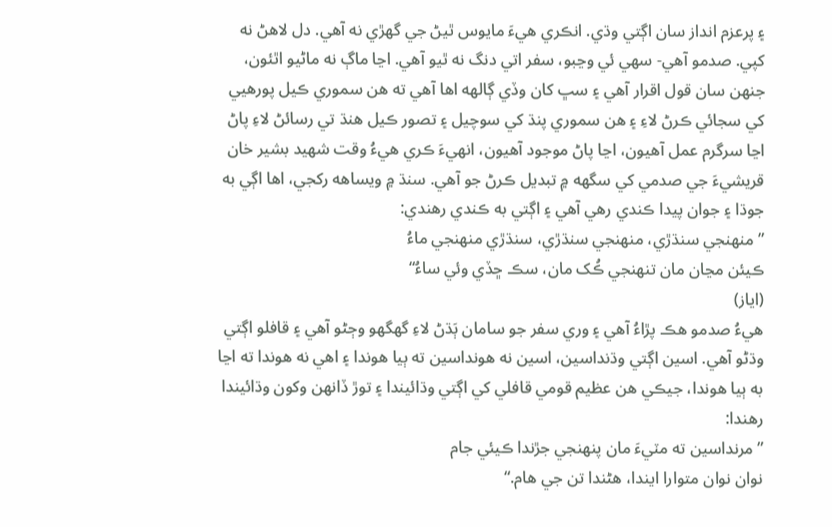۽ پرعزم انداز سان اڳتي وڌي. انڪري هيءَ مايوس ٿيڻ جي گهڙي نه آهي. دل لاهڻ نه کپي. صدمو آهي- سهي ئي وڃبو، سفر اتي دنگ نه ٿيو آهي. اڃا ماڳ نه ماڻيو اٿئون، جنهن سان قول اقرار آهي ۽ سڀ کان وڏي ڳالهه اها آهي ته هن سموري ڪيل پورهيي کي سجائي ڪرڻ لاءِ ۽ هن سموري پنڌ کي سوچيل ۽ تصور ڪيل هنڌ تي رسائڻ لاءِ پاڻ اڃا سرگرم عمل آهيون، اڃا پاڻ موجود آهيون، انهيءَ ڪري هيءُ وقت شهيد بشير خان قريشيءَ جي صدمي کي سگهه ۾ تبديل ڪرڻ جو آهي. سنڌ ۾ ويساهه رکجي، اها اڳي به جوڌا ۽ جوان پيدا ڪندي رهي آهي ۽ اڳتي به ڪندي رهندي:
”منهنجي سنڌڙي، منهنجي سنڌڙي، سنڌڙي منهنجي ماءُ
ڪيئن مڃان مان تنهنجي ڪُک مان، سڪ ڇڏي وئي ساءُ“
(اياز)
هيءُ صدمو هڪ پڙاءُ آهي ۽ وري سفر جو سامان ٻَڌڻ لاءِ گهگهو وڄڻو آهي ۽ قافلو اڳتي وڌڻو آهي. اسين اڳتي وڌنداسين، اسين نه هونداسين ته ٻيا هوندا ۽ اهي نه هوندا ته اڃا به ٻيا هوندا، جيڪي هن عظيم قومي قافلي کي اڳتي وڌائيندا ۽ توڙ ڏانهن وکون وڌائيندا رهندا:
”مرنداسين ته مٽيءَ مان پنهنجي جڙندا ڪيئي جام
نوان نوان متوارا ايندا، هڻندا تن جي هام.“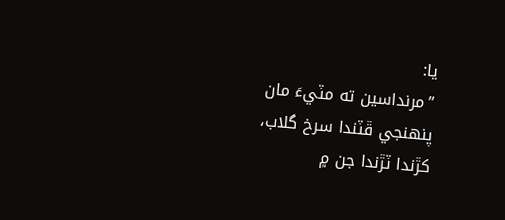يا:
”مرنداسين ته مٽيءَ مان پنهنجي ڦٽندا سرخ گلاب،
کڙندا ٽڙندا جن ۾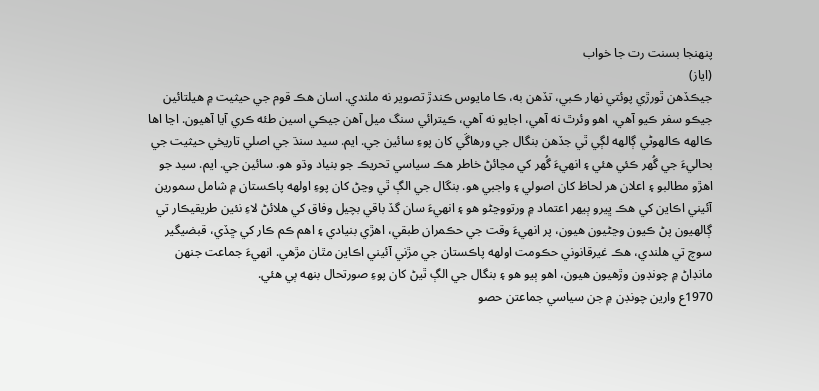پنهنجا بسنت رت جا خواب
(اياز)
جيڪڏهن ٿورڙي پوئتي نهار ڪبي، تڏهن به، ڪا مايوس ڪندڙ تصوير نه ملندي. اسان هڪ قوم جي حيثيت ۾ هيلتائين جيڪو سفر ڪيو آهي، اهو وئرٿ نه آهي، اجايو نه آهي، ڪيترائي سنگ ميل آهن جيڪي اسين طئه ڪري آيا آهيون. اڃا اها ڪالهه ڪالهوڻي ڳالهه لڳي ٿي جڏهن بنگال جي ورهاڱي کان پوءِ سائين جي. ايم. سيد سنڌ جي اصلي تاريخي حيثيت جي بحاليءَ جي گُهر ڪئي هئي ۽ انهيءَ گُهر کي مڃائڻ خاطر هڪ سياسي تحريڪ جو بنياد وڌو هو. سائين جي. ايم. سيد جو اهڙو مطالبو ۽ اعلان هر لحاظ کان اصولي ۽ واجبي هو. بنگال جي الڳ ٿي وڃڻ کان پوءِ اولهه پاڪستان ۾ شامل سمورين آئيني اڪاين کي هڪ ڀيرو ٻيهر اعتماد ۾ ورتووڃڻو هو ۽ انهيءَ سان گڏ باقي بچيل وفاق کي هلائڻ لاءِ نئين طريقيڪار تي ڳالهيون پڻ ڪيون وڃڻيون هيون، پر انهيءَ وقت جي حڪمران طبقي، اهڙي بنيادي ۽ اهم ڪم ڪار کي ڇڏي، قبضيگير سوچ تي هلندي، هڪ غيرقانوني حڪومت اولهه پاڪستان جي مڙني آئيني اڪاين مٿان مڙهي. انهيءَ جماعت جنهن مانڊاڻ ۾ چونڊون وڙهيون هيون، اهو ٻيو هو ۽ بنگال جي الڳ ٿيڻ کان پوءِ صورتحال بنهه ٻي هئي.
1970ع وارين چونڊن ۾ جن سياسي جماعتن حصو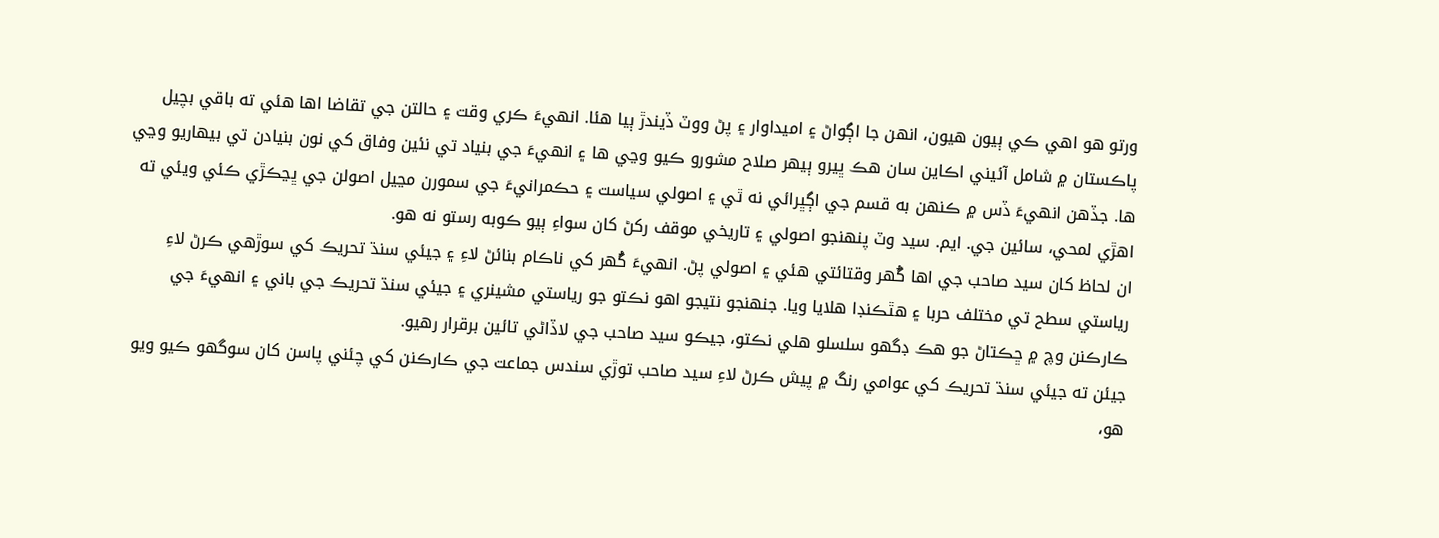ورتو هو اهي ڪي ٻيون هيون، انهن جا اڳواڻ ۽ اميداوار ۽ پڻ ووٽ ڏيندڙ ٻيا هئا. انهيءَ ڪري وقت ۽ حالتن جي تقاضا اها هئي ته باقي بچيل پاڪستان ۾ شامل آئيني اڪاين سان هڪ ڀيرو ٻيهر صلاح مشورو ڪيو وڃي ها ۽ انهيءَ جي بنياد تي نئين وفاق کي نون بنيادن تي بيهاريو وڃي ها. جڏهن انهيءَ ڏس ۾ ڪنهن به قسم جي اڳڀرائي نه ٿي ۽ اصولي سياست ۽ حڪمرانيءَ جي سمورن مڃيل اصولن جي ڀڃڪڙي ڪئي ويئي ته اهڙي لمحي، سائين جي. ايم. سيد وٽ پنهنجو اصولي ۽ تاريخي موقف رکڻ کان سواءِ ٻيو ڪوبه رستو نه هو.
ان لحاظ کان سيد صاحب جي اها گُهر وقتائتي هئي ۽ اصولي پڻ. انهيءَ گُهر کي ناڪام بنائڻ لاءِ ۽ جيئي سنڌ تحريڪ کي سوڙهي ڪرڻ لاءِ رياستي سطح تي مختلف حربا ۽ هٿڪنڊا هلايا ويا. جنهنجو نتيجو اهو نڪتو جو رياستي مشينري ۽ جيئي سنڌ تحريڪ جي باني ۽ انهيءَ جي ڪارڪنن وچ ۾ ڇڪتاڻ جو هڪ ڊگهو سلسلو هلي نڪتو، جيڪو سيد صاحب جي لاڏاڻي تائين برقرار رهيو.
جيئن ته جيئي سنڌ تحريڪ کي عوامي رنگ ۾ پيش ڪرڻ لاءِ سيد صاحب توڙي سندس جماعت جي ڪارڪنن کي چئني پاسن کان سوگهو ڪيو ويو هو،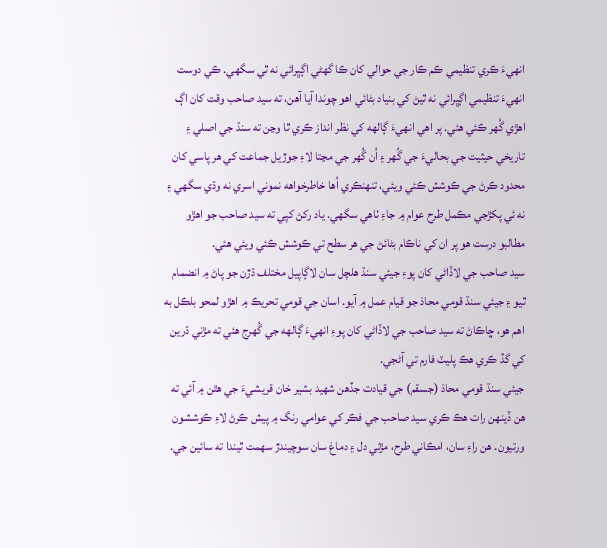انهيءَ ڪري تنظيمي ڪم ڪار جي حوالي کان ڪا گهڻي اڳڀرائي نه ٿي سگهي. ڪي دوست انهيءَ تنظيمي اڳڀرائي نه ٿيڻ کي بنياد بڻائي اهو چوندا آيا آهن، ته سيد صاحب وقت کان اڳ اهڙي گُهر ڪئي هئي. پر اهي انهيءَ ڳالهه کي نظر انداز ڪري ٿا وڃن ته سنڌ جي اصلي ۽ تاريخي حيثيت جي بحاليءَ جي گُهر ۽ اُن گُهر جي مڃتا لاءِ جوڙيل جماعت کي هر پاسي کان محدود ڪرڻ جي ڪوشش ڪئي ويئي، تنهنڪري اُها خاطرخواهه نموني اسري نه وڌي سگهي ۽ نه ئي پکڙجي مڪمل طرح عوام ۾ جاءِ ٺاهي سگهي. ياد رکڻ کپي ته سيد صاحب جو اهڙو مطالبو درست هو پر ان کي ناڪام بڻائڻ جي هر سطح تي ڪوشش ڪئي ويئي هئي.
سيد صاحب جي لاڏاڻي کان پوءِ جيئي سنڌ هلچل سان لاڳاپيل مختلف ڌڙن جو پاڻ ۾ انضمام ٿيو ۽ جيئي سنڌ قومي محاذ جو قيام عمل ۾ آيو. اسان جي قومي تحريڪ ۾ اهڙو لمحو بلڪل به اهم هو، ڇاڪاڻ ته سيد صاحب جي لاڏاڻي کان پوءِ انهيءَ ڳالهه جي گُهرج هئي ته مڙني ڌرين کي گڏ ڪري هڪ پليٽ فارم تي آڻجي.
جيئي سنڌ قومي محاذ (جسقم) جي قيادت جڏهن شهيد بشير خان قريشيءَ جي هٿن ۾ آئي ته هن ڏينهن رات هڪ ڪري سيد صاحب جي فڪر کي عوامي رنگ ۾ پيش ڪرڻ لاءِ ڪوششون ورتيون. هن راءِ سان، امڪاني طرح، مڙئي دل ۽ دماغ سان سوچيندڙ سهمت ٿيندا ته سائين جي.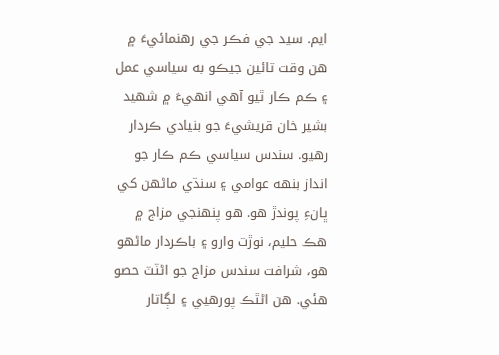ايم. سيد جي فڪر جي رهنمائيءَ ۾ هن وقت تائين جيڪو به سياسي عمل ۽ ڪم ڪار ٿيو آهي انهيءَ ۾ شهيد بشير خان قريشيءَ جو بنيادي ڪردار رهيو. سندس سياسي ڪم ڪار جو انداز بنهه عوامي ۽ سنڌي ماڻهن کي ڀانءِ پوندڙ هو. هو پنهنجي مزاج ۾ هڪ حليم، نوڙت وارو ۽ باڪردار ماڻهو هو، شرافت سندس مزاج جو اڻٽٽ حصو هئي. هن اڻٿڪ پورهيي ۽ لڳاتار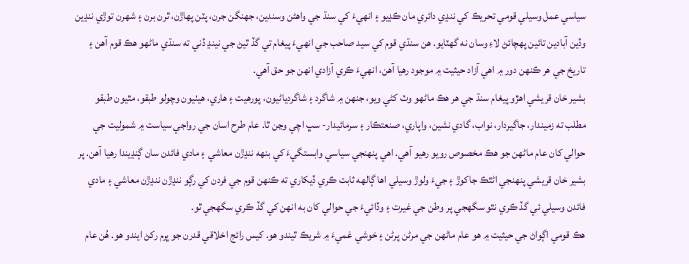سياسي عمل وسيلي قومي تحريڪ کي ننڍي دائري مان ڪڍيو ۽ انهيءَ کي سنڌ جي واهڻن وسندين، جهنگن جرن، پٽن پهاڙن، ٿرن برن ۽ شهرن توڙي ننڍين وڏين آبادين تائين پهچائڻ لاءِ وسان نه گهٽايو. هن سنڌي قوم کي سيد صاحب جي انهيءَ پيغام تي گڏ ٿيڻ جي نينڍ ڏني ته سنڌي ماڻهو هڪ قوم آهن ۽ تاريخ جي هر ڪنهن دور ۾ اهي آزاد حيثيت ۾ موجود رهيا آهن، انهيءَ ڪري آزادي انهن جو حق آهي.
بشير خان قريشي اهڙو پيغام سنڌ جي هر هڪ ماڻهو وٽ کڻي ويو، جنهن ۾ شاگرد ۽ شاگردياڻيون، پورهيت ۽ هاري، هيٺيون وچولو طبقو، مٿيون طبقو مطلب ته زميندار، جاگيردار، نواب، گادي نشين، واپاري، صنعتڪار ۽ سرمائيدار- سڀ اچي وڃن ٿا. عام طرح اسان جي رواجي سياست ۾ شموليت جي حوالي کان عام ماڻهن جو هڪ مخصوص رويو رهيو آهي. اهي پنهنجي سياسي وابستگيءَ کي بنهه ننڍڙن معاشي ۽ مادي فائدن سان ڳنڍيندا رهيا آهن. پر بشير خان قريشي پنهنجي اڻٿڪ جاکوڙ ۽ جيءَ ولوڙ وسيلي اها ڳالهه ثابت ڪري ڏيکاري ته ڪنهن قوم جي فردن کي رڳو ننڍڙن ننڍڙن معاشي ۽ مادي فائدن وسيلي ئي گڏ ڪري نٿو سگهجي پر وطن جي غيرت ۽ وڏائيءَ جي حوالي کان به انهن کي گڏ ڪري سگهجي ٿو.
هڪ قومي اڳواڻ جي حيثيت ۾ هو عام ماڻهن جي مرڻن پرڻن ۽ خوشي غميءَ ۾ شريڪ ٿيندو هو. کيس رائج اخلاقي قدرن جو ڀرم رکڻ ايندو هو. هُن عام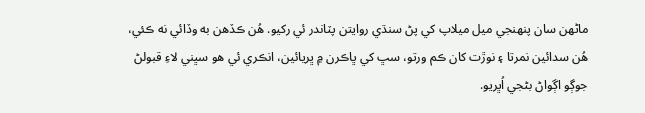ماڻهن سان پنهنجي ميل ميلاپ کي پڻ سنڌي روايتن پٽاندر ئي رکيو. هُن ڪڏهن به وڏائي نه ڪئي، هُن سدائين نمرتا ۽ نوڙت کان ڪم ورتو، سڀ کي ڀاڪرن ۾ ڀريائين، انڪري ئي هو سڀني لاءِ قبولڻ جوڳو اڳواڻ بڻجي اُڀريو.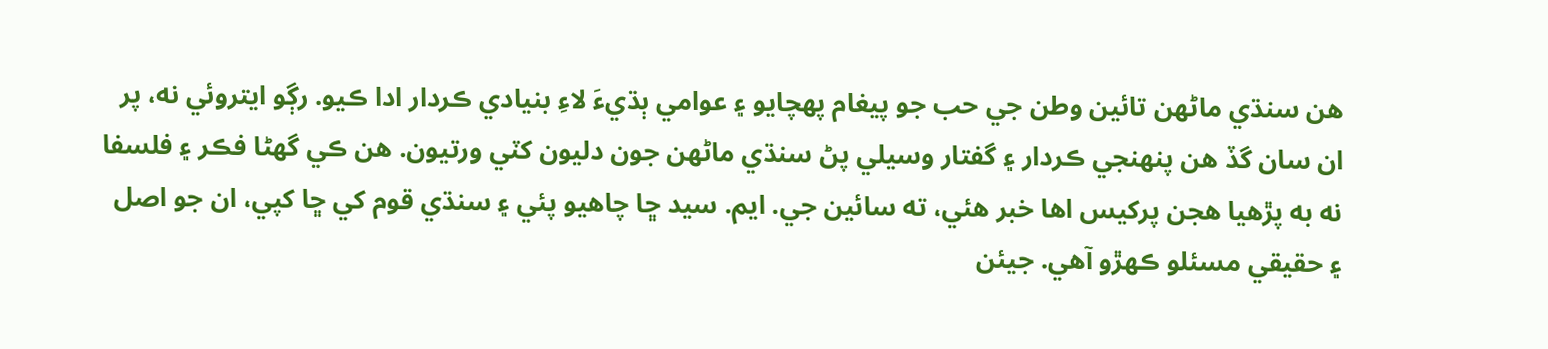هن سنڌي ماڻهن تائين وطن جي حب جو پيغام پهچايو ۽ عوامي ٻڌيءَ لاءِ بنيادي ڪردار ادا ڪيو. رڳو ايتروئي نه، پر ان سان گڏ هن پنهنجي ڪردار ۽ گفتار وسيلي پڻ سنڌي ماڻهن جون دليون کٽي ورتيون. هن ڪي گهڻا فڪر ۽ فلسفا نه به پڙهيا هجن پرکيس اها خبر هئي، ته سائين جي. ايم. سيد ڇا چاهيو پئي ۽ سنڌي قوم کي ڇا کپي، ان جو اصل ۽ حقيقي مسئلو ڪهڙو آهي. جيئن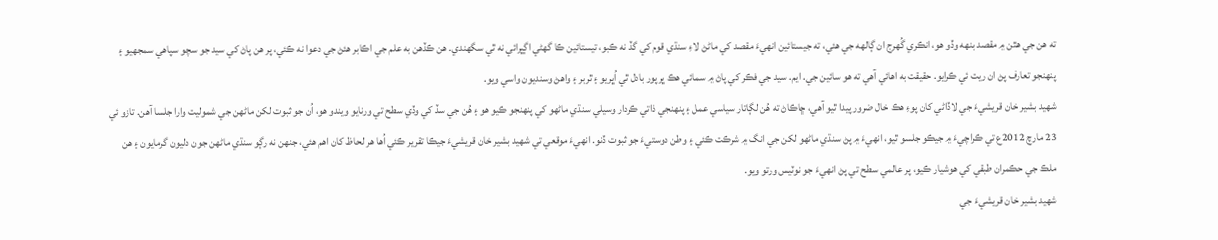ته هن جي هٿن ۾ مقصد بنهه وڏو هو، انڪري گُهرج ان ڳالهه جي هئي، ته جيستائين انهيءَ مقصد کي ماڻڻ لاءِ سنڌي قوم کي گڏ نه ڪبو، تيستائين ڪا گهڻي اڳڀرائي نه ٿي سگهندي. هن ڪڏهن به علم جي اڪابر هئڻ جي دعوا نه ڪئي، پر هن پاڻ کي سيد جو سچو سپاهي سمجهيو ۽ پنهنجو تعارف پڻ ان ريت ئي ڪرايو. حقيقت به اهائي آهي ته هو سائين جي. ايم. سيد جي فڪر کي پاڻ ۾ سمائي هڪ ڀرپور بادل ٿي اُڀريو ۽ ٿربر ۽ واهڻ وسنديون واسي ويو.
شهيد بشير خان قريشيءَ جي لاڏاڻي کان پوءِ هڪ خال ضرور پيدا ٿيو آهي، ڇاڪاڻ ته هُن لڳاتار سياسي عمل ۽ پنهنجي ذاتي ڪردار وسيلي سنڌي ماڻهو کي پنهنجو ڪيو هو ۽ هُن جي سڏ کي وڏي سطح تي ورنايو ويندو هو، اُن جو ثبوت لکن ماڻهن جي شموليت وارا جلسا آهن. تازو ئي 23 مارچ 2012ع تي ڪراچيءَ ۾ جيڪو جلسو ٿيو، انهيءَ ۾ پڻ سنڌي ماڻهو لکن جي انگ ۾ شرڪت ڪئي ۽ وطن دوستيءَ جو ثبوت ڏنو. انهيءَ موقعي تي شهيد بشير خان قريشيءَ جيڪا تقرير ڪئي اُها هر لحاظ کان اهم هئي، جنهن نه رڳو سنڌي ماڻهن جون دليون گرمايون ۽ هن ملڪ جي حڪمران طبقي کي هوشيار ڪيو، پر عالمي سطح تي پڻ انهيءَ جو نوٽيس ورتو ويو.
شهيد بشير خان قريشيءَ جي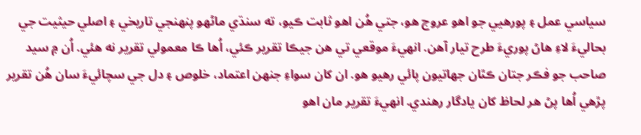سياسي عمل ۽ پورهيي جو اهو عروج هو، جتي هُن اهو ثابت ڪيو، ته سنڌي ماڻهو پنهنجي تاريخي ۽ اصلي حيثيت جي بحاليءَ لاءِ هاڻ پوريءَ طرح تيار آهن. انهيءَ موقعي تي هن جيڪا تقرير ڪئي، اُها ڪا معمولي تقرير نه هئي. اُن ۾ سيد صاحب جو فڪر جتان ڪٿان جهاتيون پائي رهيو هو. ان کان سواءِ جنهن اعتماد، خلوص ۽ دل جي سچائيءَ سان هُن تقرير پڙهي اُها پڻ هر لحاظ کان يادگار رهندي. انهيءَ تقرير مان اهو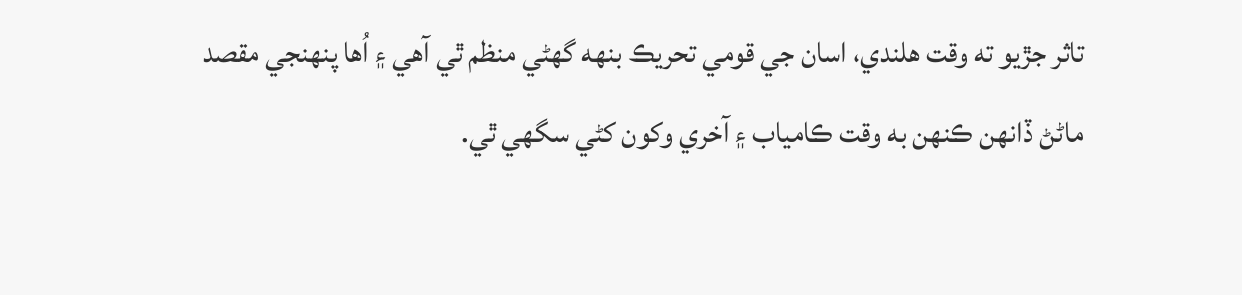تاثر جڙيو ته وقت هلندي، اسان جي قومي تحريڪ بنهه گهڻي منظم ٿي آهي ۽ اُها پنهنجي مقصد ماڻڻ ڏانهن ڪنهن به وقت ڪامياب ۽ آخري وکون کڻي سگهي ٿي.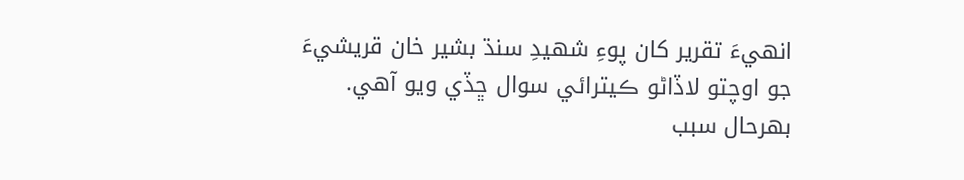انهيءَ تقرير کان پوءِ شهيدِ سنڌ بشير خان قريشيءَ جو اوچتو لاڏاڻو ڪيترائي سوال ڇڏي ويو آهي. بهرحال سبب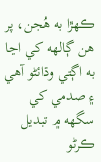ڪهڙا به هُجن، پر هن ڳالهه کي اڃا به اڳتي وڌائڻو آهي ۽ صدمي کي سگهه ۾ تبديل ڪرڻو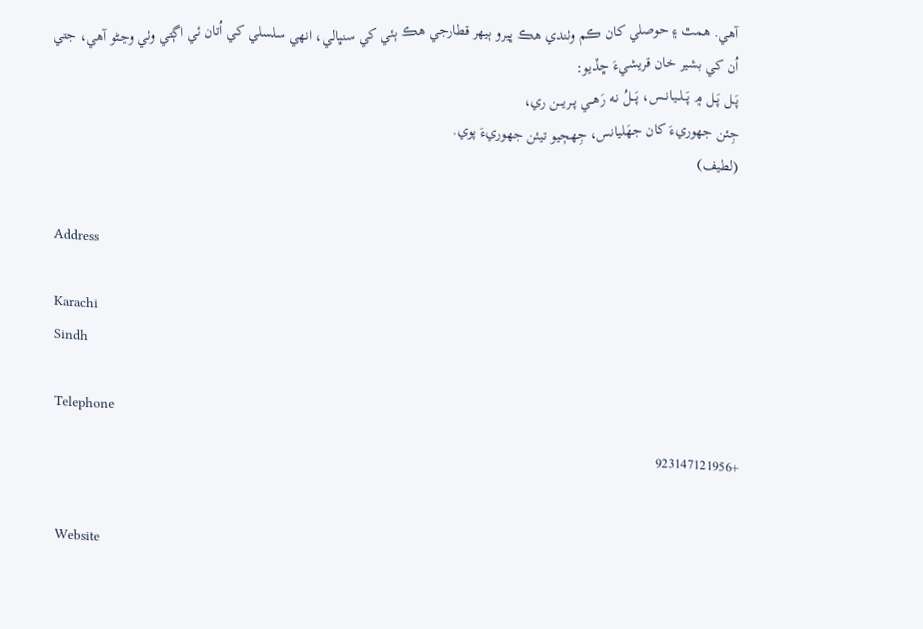آهي. همٿ ۽ حوصلي کان ڪم وٺندي هڪ ڀيرو ٻيهر قطارجي هڪ ٻئي کي سنڀالي، انهي سلسلي کي اُتان ئي اڳتي وٺي وڃڻو آهي، جتي اُن کي بشير خان قريشيءَ ڇڏيو:
پَــل پَــل ۾ پَــلــيـانــس، پَـــلُ نـه رَهــي پــريـــن ري،
جِئن جهوريءَ کان جهَليانس، جِهڄيو تيئن جهوريءَ پوي.
(لطيف)

Address

Karachi
Sindh

Telephone

+923147121956

Website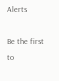Alerts

Be the first to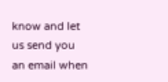know and let us send you an email when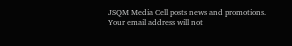JSQM Media Cell posts news and promotions. Your email address will not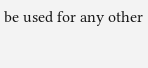be used for any other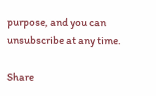purpose, and you can unsubscribe at any time.

Share